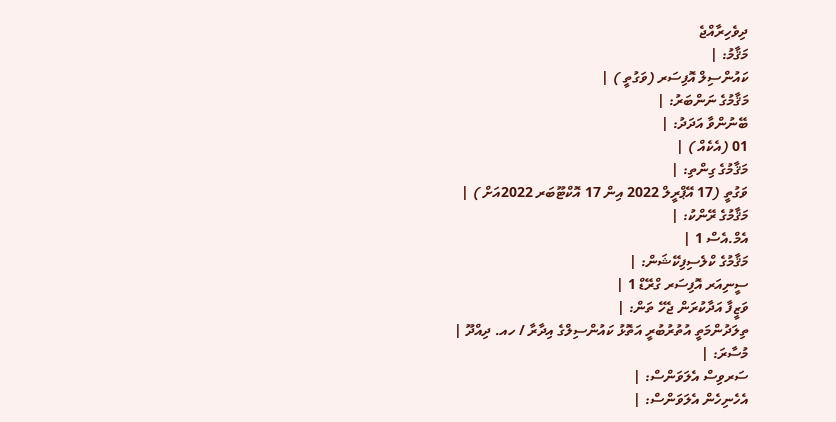ދިވެހިރާއްޖެ
މަޤާމު: |
ކައުންސިލް އޮފިސަރ (ވަގުތީ ) |
މަޤާމުގެ ނަންބަރު: |
ބޭނުންވާ އަދަދު: |
01 (އެކެއް ) |
މަޤާމުގެ ގިންތި: |
ވަގުތީ (17 އޭޕްރީލް 2022 އިން 17 އޮކްޓޫބަރ 2022އަށް ) |
މަޤާމުގެ ރޭންކު: |
އެމް.އެސް 1 |
މަޤާމުގެ ކްލެސިފިކޭޝަން: |
ސީނިއަރ އޮފިސަރ ގްރޭޑް 1 |
ވަޒީފާ އަދާކުރަން ޖެހޭ ތަން: |
ތިލަދުންމަތީ އުތުރުބުރީ އަތޮޅު ކައުންސިލްގެ އިދާރާ / ހއ. ދިއްދޫ |
މުސާރަ: |
ސަރވިސް އެލަވަންސް: |
އެހެނިހެން އެލަވަންސް: |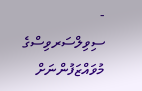- ސިވިލްސަރވިސްގެ މުވައްޒަފުންނަށް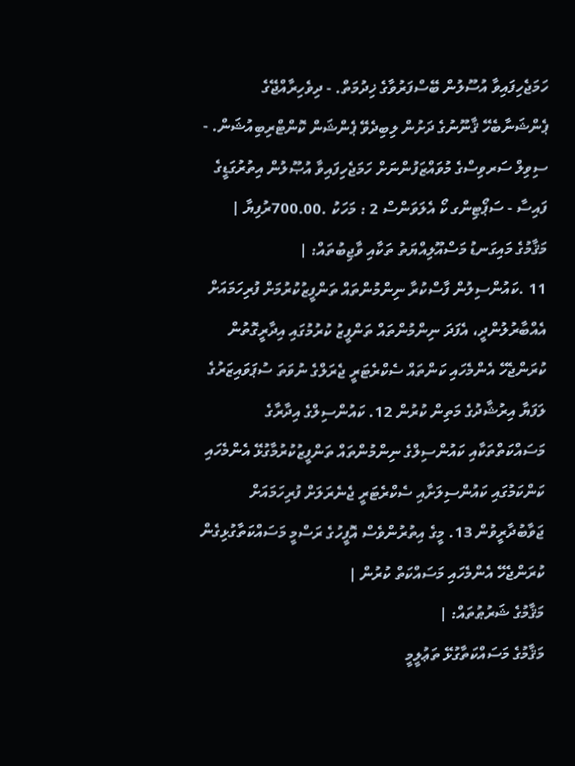ހަމަޖެހިފައިވާ އުސޫލުން ބޭސްފަރުވާގެ ޚިދުމަތް. - ދިވެހިރާއްޖޭގެ ޕެންޝަނާބެހޭ ޤާނޫނުގެ ދަށުން ލިބިދެވޭ ޕެންޝަން ކޮންޓްރިބިއުޝަން. - ސިވިލް ސަރވިސްގެ މުވައްޒަފުންނަށް ހަމަޖެހިފައިވާ އުޞޫލުން އިތުރުގަޑީގެ ފައިސާ - ސަޕޯޓިންގ ކޯ އެލަވަންސް 2 : މަހަކު .700.00ރުފިޔާ |
މަޤާމުގެ މައިގަނޑު މަސްއޫލިއްޔަތު ތަކާއި ވާޖިބުތައް: |
11 .ކައުންސިލުން ފާސްކުރާ ނިންމުންތައް ތަންފީޒުކުރުމަށް ފުރިހަމައަށް އެއްބާރުލުންދީ، އެފަދަ ނިންމުންތައް ތަންފީޒު ކުރުމުގައި އިދާރީގޮތުން ކުރަންޖެހޭ އެންމެހައި ކަންތައް ސެކްރެޓަރީ ޖެރަލްގެ ނުވަތަ ސުޕަވައިޒަރުގެ ލަފަޔާ އިރުޝާދުގެ މަތިން ކުރުން 12. ކައުންސިލްގެ އިދާރާގެ މަސައްކަތްތަކާއި ކައުންސިލްގެ ނިންމުންތައް ތަންފީޒުކުރުމާގުޅޭ އެންމެހައި ކަންކަމުގައި ކައުންސިލަށާއި ސެކްރެޓަރީ ޖެނެރަލަށް ފުރިހަމައަށް ޖަވާބުދާރީވުން 13. މީގެ އިތުރުންވެސް އޮފީހުގެ ރަސްމީ މަސައްކަތާގުޅިގެން ކުރަންޖެހޭ އެންމެހައި މަސައްކަތް ކުރުން |
މަޤާމުގެ ޝަރުޠުތައް: |
މަޤާމުގެ މަސައްކަތާގުޅޭ ތަޢުލީމީ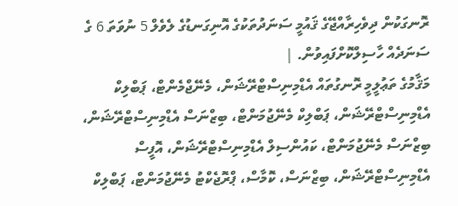ރޮނގަކުން ދިވެހިރާއްޖޭގެ ޤައުމީ ސަނަދުތަކުގެ އޮނިގަނޑުގެ ލެވެލް 5 ނުވަތަ 6 ގެ ސަނަދެއް ހާސިލްކޮށްފައިވުން. |
މަޤާމުގެ ތަޢުލީމީ ރޮނގުތައް އެޑްމިނިސްޓްރޭޝަން، މެނޭޖްމެންޓް، ޕަބްލިކް އެޑްމިނިސްޓްރޭޝަން، ޕަބްލިކް މެނޭޖުމަންޓް، ބިޒްނަސް އެޑްމިނިސްޓްރޭޝަން، ބިޒްނަސް މެނޭޖުމަންޓް، ކައުންސިލް އެޑްމިނިސްޓްރޭޝަން، އޮފީސް އެޑްމިނިސްޓްރޭޝަން، ބިޒްނަސް، ކޮމާސް، ޕްރޮޖެކްޓު މެނޭޖުމަންޓް، ޕަބްލިކް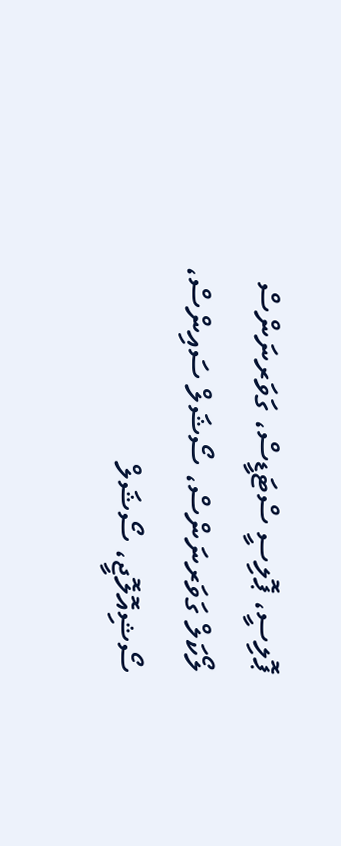ޕޮލިސީ، ޕޮލިސީ ސްޓަޑީސް، ގަވަރނަންސް ލޯކަލް ގަވަރނަންސް، ސޯޝަލް ސައިންސް، ސޯޝިއޮލޮޖީ، ސޯޝަލް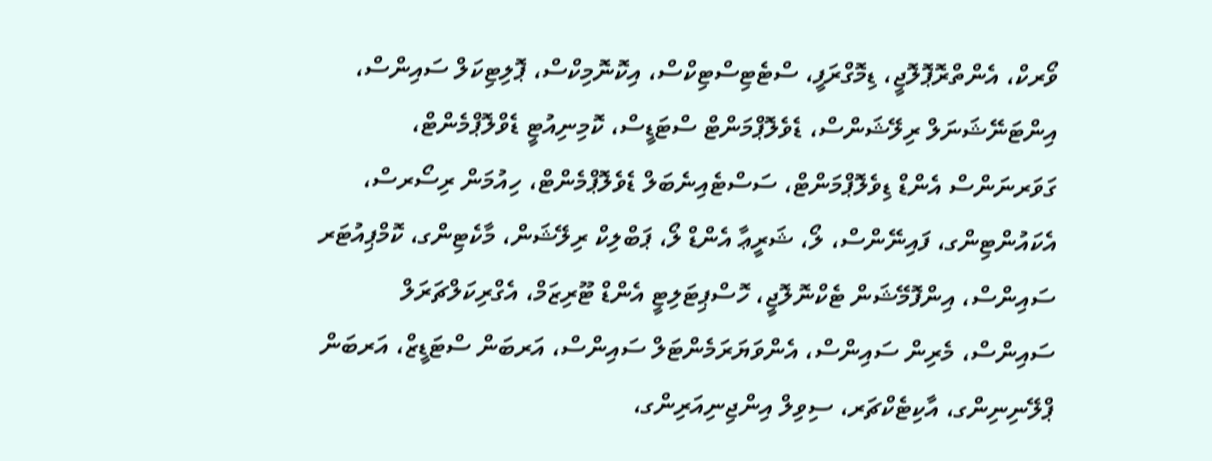ވޯރކް، އެންތްރޮޕޮލޮޖީ، ޑިމޮގްރަފީ، ސްޓެޓިސްޓިކްސް، އިކޮނޮމިކްސް، ޕޮލިޓިކަލް ސައިންސް، އިންޓަނޭޝަނަލް ރިލޭޝަންސް، ޑެވެލޮޕްމަންޓް ސްޓަޑީސް، ކޮމިނިއުޓީ ޑެވްލޮޕްމެންޓް، ގަވަރނަންސް އެންޑް ޑިވެލޮޕްމަންޓް، ސަސްޓެއިނެބަލް ޑެވެލޮޕްމެންޓް، ހިއުމަން ރިސޯރސް، އެކައުންޓިންގ، ފައިނޭންސް، ލޯ، ޝަރީޢާ އެންޑް ލޯ، ޕަބްލިކް ރިލޭޝަން، މާކެޓިންގ، ކޮމްޕިއުޓަރ ސައިންސް، އިންފޮމޭޝަން ޓެކްނޮލޮޖީ، ހޮސްޕިޓަލިޓީ އެންޑް ޓޫރިޒަމް، އެގްރިކަލްޗަރަލް ސައިންސް، މެރިން ސައިންސް، އެންވަޔަރަމެންޓަލް ސައިންސް، އަރބަން ސްޓަޑީޒް، އަރބަން ޕްލޭނިނިންގ، އާކިޓެކްޗަރ، ސިވިލް އިންޖިނިއަރިންގ،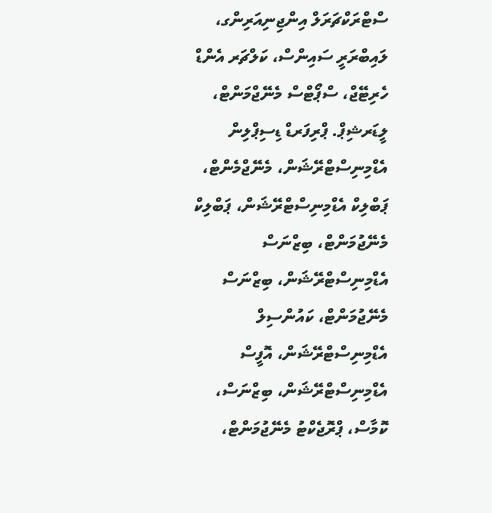ސްޓްރަކްޗަރަލް އިންޖިނިއަރިންގ، ލައިބްރަރީ ސައިންސް، ކަލްޗަރ އެންޑް ހެރިޓޭޖް، ސްޕޯޓްސް މެނޭޖްމަންޓް، ލީޑަރޝިޕް. ޕްރިފަރޑް ޑިސިޕްލިން އެޑްމިނިސްޓްރޭޝަން، މެނޭޖްމެންޓް، ޕަބްލިކް އެޑްމިނިސްޓްރޭޝަން، ޕަބްލިކް މެނޭޖުމަންޓް، ބިޒްނަސް އެޑްމިނިސްޓްރޭޝަން، ބިޒްނަސް މެނޭޖުމަންޓް، ކައުންސިލް އެޑްމިނިސްޓްރޭޝަން، އޮފީސް އެޑްމިނިސްޓްރޭޝަން، ބިޒްނަސް، ކޮމާސް، ޕްރޮޖެކްޓު މެނޭޖުމަންޓް،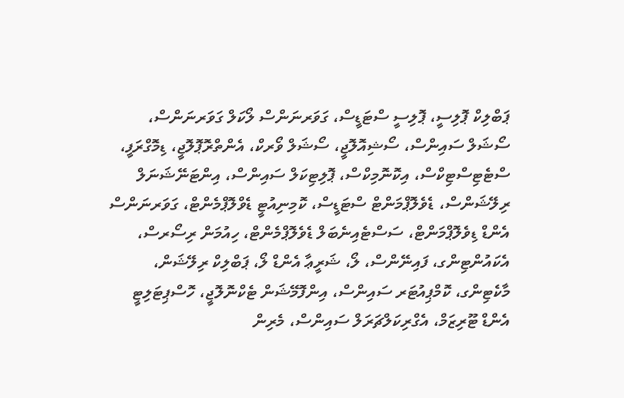ޕަބްލިކް ޕޮލިސީ، ޕޮލިސީ ސްޓަޑީސް، ގަވަރނަންސް ލޯކަލް ގަވަރނަންސް، ސޯޝަލް ސައިންސް، ސޯޝިއޮލޮޖީ، ސޯޝަލް ވޯރކް، އެންތްރޮޕޮލޮޖީ، ޑިމޮގްރަފީ، ސްޓެޓިސްޓިކްސް، އިކޮނޮމިކްސް، ޕޮލިޓިކަލް ސައިންސް، އިންޓަނޭޝަނަލް ރިލޭޝަންސް، ޑެވެލޮޕްމަންޓް ސްޓަޑީސް، ކޮމިނިއުޓީ ޑެވްލޮޕްމެންޓް، ގަވަރނަންސް އެންޑް ޑިވެލޮޕްމަންޓް، ސަސްޓެއިނެބަލް ޑެވެލޮޕްމެންޓް، ހިއުމަން ރިސޯރސް، އެކައުންޓިންގ، ފައިނޭންސް، ލޯ، ޝަރީޢާ އެންޑް ލޯ، ޕަބްލިކް ރިލޭޝަން، މާކެޓިންގ، ކޮމްޕިއުޓަރ ސައިންސް، އިންފޮމޭޝަން ޓެކްނޮލޮޖީ، ހޮސްޕިޓަލިޓީ އެންޑް ޓޫރިޒަމް، އެގްރިކަލްޗަރަލް ސައިންސް، މެރިން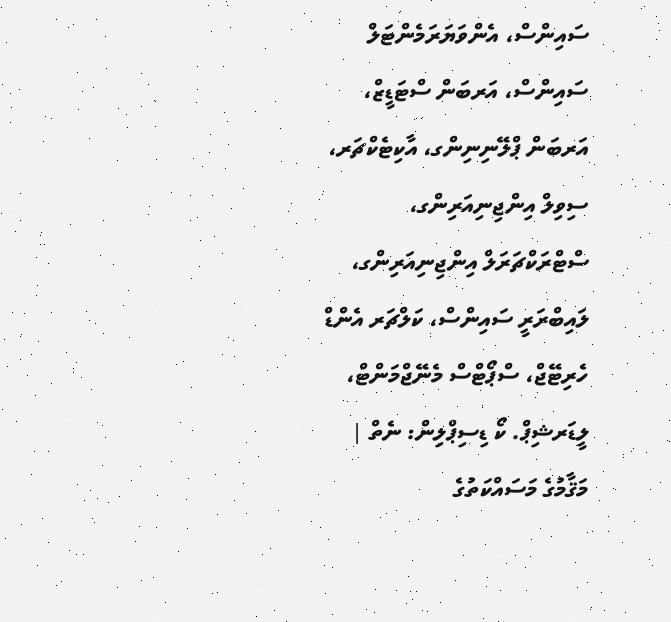ސައިންސް، އެންވަޔަރަމެންޓަލް ސައިންސް، އަރބަން ސްޓަޑީޒް، އަރބަން ޕްލޭނިނިންގ، އާކިޓެކްޗަރ، ސިވިލް އިންޖިނިއަރިންގ، ސްޓްރަކްޗަރަލް އިންޖިނިއަރިންގ، ލައިބްރަރީ ސައިންސް، ކަލްޗަރ އެންޑް ހެރިޓޭޖް، ސްޕޯޓްސް މެނޭޖްމަންޓް، ލީޑަރޝިޕް. ކޯ ޑިސިޕްލިން: ނެތް |
މަޤާމުގެ މަސައްކަތުގެ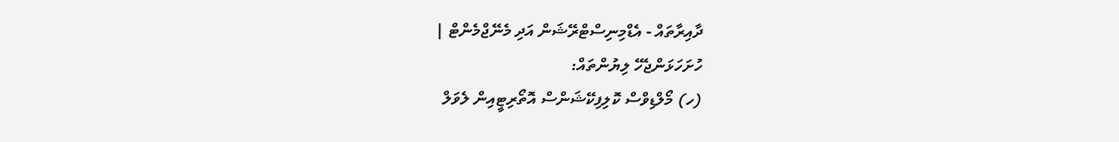ދާއިރާތައް - އެޑްމިނިސްޓްރޭޝަން އަދި މެނޭޖްމެންޓް |
ހުށަހަޅަންޖެހޭ ލިޔުންތައް:
(ހ) މޯލްޑިވްސް ކޮލިފިކޭޝަންސް އޮތޯރިޓީއިން ލެވަލް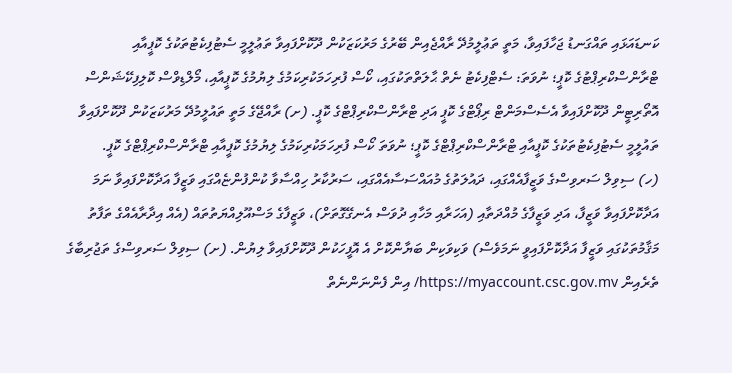ކަނޑައަޅައި ތައްގަނޑު ޖަހާފައިވާ، މަތީ ތަޢުލީމުދޭ ރާއްޖެއިން ބޭރުގެ މަރުކަޒަކުން ދޫކޮށްފައިވާ ތަޢުލީމީ ސެޓުފިކެޓުތަކުގެ ކޮޕީއާއި ޓްރާންސްކްރިޕްޓުގެ ކޮޕީ؛ ނުވަތަ: ސެޓްފިކެޓު ނެތް ޙާލަތްތަކުގައި، ކޯސް ފުރިހަމަކުރިކަމުގެ ލިޔުމުގެ ކޮޕީއާއި، މޯލްޑިވްސް ކޮލިފިކޭޝަންސް އޮތޯރިޓީން ދޫކޮށްފައިވާ އެސެސްމަންޓް ރިޕޯޓްގެ ކޮޕީ އަދި ޓްރާންސްކްރިޕްޓްގެ ކޮޕީ. (ށ) ރާއްޖޭގެ މަތީ ތައުލީމުދޭ މަރުކަޒަކުން ދޫކޮށްފައިވާ ތައުލީމީ ސެޓުފިކެޓުތަކުގެ ކޮޕީއާއި ޓްރާންސްކްރިޕްޓްގެ ކޮޕީ؛ ނުވަތަ ކޯސް ފުރިހަމަކުރިކަމުގެ ލިޔުމުގެ ކޮޕީއާއި ޓްރާންސްކްރިޕްޓްގެ ކޮޕީ.
(ހ) ސިވިލް ސަރވިސްގެ ވަޒީފާއެއްގައި، ދައުލަތުގެ މުއައްސަސާއެއްގައި، ސަރުކާރު ހިއްސާވާ ކުންފުންޏެއްގައި ވަޒީފާ އަދާކޮށްފައިވާ ނަމަ އަދާކޮށްފައިވާ ވަޒީފާ، އަދި ވަޒީފާގެ މުއްދަތާއި (އަހަރާއި މަހާއި ދުވަސް އެނގޭގޮތަށް)، ވަޒީފާގެ މަސްއޫލިއްޔަތުތައް (އެއް އިދާރާއެއްގެ ތަފާތު މަޤާމުތަކުގައި ވަޒީފާ އަދާކޮށްފައިވީ ނަމަވެސް) ވަކިވަކިން ބަޔާންކޮށް އެ އޮފީހަކުން ދޫކޮށްފައިވާ ލިޔުން. (ށ) ސިވިލް ސަރވިސްގެ ތަޖުރިބާގެ ތެރެއިން https://myaccount.csc.gov.mv/ އިން ފެންނަންނެތް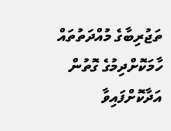ތަޖުރިބާގެ މުއްދަތުތައް ހާމަކޮށްދިމުގެ ގޮތުން އަދާކޮށްފައިވާ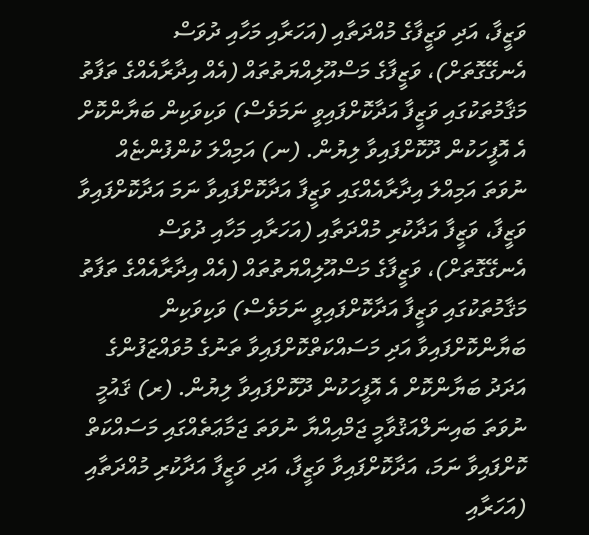ވަޒީފާ، އަދި ވަޒީފާގެ މުއްދަތާއި (އަހަރާއި މަހާއި ދުވަސް އެނގޭގޮތަށް)، ވަޒީފާގެ މަސްއޫލިއްޔަތުތައް (އެއް އިދާރާއެއްގެ ތަފާތު މަޤާމުތަކުގައި ވަޒީފާ އަދާކޮށްފައިވީ ނަމަވެސް) ވަކިވަކިން ބަޔާންކޮށް އެ އޮފީހަކުން ދޫކޮށްފައިވާ ލިޔުން. (ނ) އަމިއްލަ ކުންފުންޏެއް ނުވަތަ އަމިއްލަ އިދާރާއެއްގައި ވަޒީފާ އަދާކޮށްފައިވާ ނަމަ އަދާކޮށްފައިވާ ވަޒީފާ، ވަޒީފާ އަދާކުރި މުއްދަތާއި (އަހަރާއި މަހާއި ދުވަސް އެނގޭގޮތަށް)، ވަޒީފާގެ މަސްއޫލިއްޔަތުތައް (އެއް އިދާރާއެއްގެ ތަފާތު މަޤާމުތަކުގައި ވަޒީފާ އަދާކޮށްފައިވީ ނަމަވެސް) ވަކިވަކިން ބަޔާންކޮށްފައިވާ އަދި މަސައްކަތްކޮށްފައިވާ ތަނުގެ މުވައްޒަފުންގެ އަދަދު ބަޔާންކޮށް އެ އޮފީހަކުން ދޫކޮށްފައިވާ ލިޔުން. (ރ) ޤައުމީ ނުވަތަ ބައިނަލްއަޤުވާމީ ޖަމްއިއްޔާ ނުވަތަ ޖަމާޢަތެއްގައި މަސައްކަތް ކޮށްފައިވާ ނަމަ، އަދާކޮށްފައިވާ ވަޒީފާ، އަދި ވަޒީފާ އަދާކުރި މުއްދަތާއި (އަހަރާއި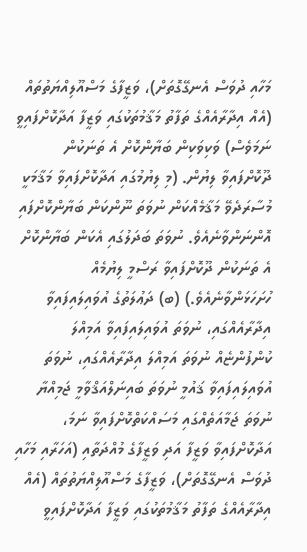މަހާއި ދުވަސް އެނގޭގޮތަށް)، ވަޒީފާގެ މަސްއޫލިއްޔަތުތައް (އެއް އިދާރާއެއްގެ ތަފާތު މަޤާމުތަކުގައި ވަޒީފާ އަދާކޮށްފައިވީ ނަމަވެސް) ވަކިވަކިން ބަޔާންކޮށް އެ ތަނަކުން ދޫކޮށްފައިވާ ލިޔުން. (މި ލިޔުމުގައި އަދާކޮށްފައިވާ މަޤާމަކީ މުސާރަދެވޭ މަޤާމެއްކަން ނުވަތަ ނޫންކަން ބަޔާންކޮށްފައި އޮންނަންވާނެއެވެ. ނުވަތަ ބަދަލުގައި އެކަން ބަޔާންކޮށް އެ ތަނަކުން ދޫކޮށްފައިވާ ރަސްމީ ލިޔުމެއް ހުށަހަޅަންވާނެއެވެ.) (ބ) ދަޢުލަތުގެ އުވައިލައިފައިވާ އިދާރާއެއްގައި، ނުވަތަ އުވައިލައިފައިވާ އަމިއްލަ ކުންފުންޏެއް ނުވަތަ އަމިއްލަ އިދާރާއެއްގައި، ނުވަތަ އުވައިލައިފައިވާ ޤައުމީ ނުވަތަ ބައިނަލްއަޤްވާމީ ޖަމިއްޔާ ނުވަތަ ޖަމާއަތެއްގައި މަސައްކަތްކޮށްފައިވާ ނަމަ، އަދާކޮށްފައިވާ ވަޒީފާ އަދި ވަޒީފާގެ މުއްދަތާއި (އަހަރާއި މަހާއި ދުވަސް އެނގޭގޮތަށް)، ވަޒީފާގެ މަސްއޫލިއްޔަތުތައް (އެއް އިދާރާއެއްގެ ތަފާތު މަޤާމުތަކުގައި ވަޒީފާ އަދާކޮށްފައިވީ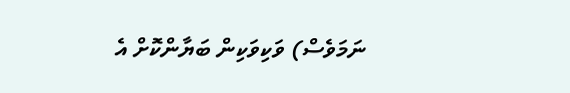ނަމަވެސް) ވަކިވަކިން ބަޔާންކޮށް އެ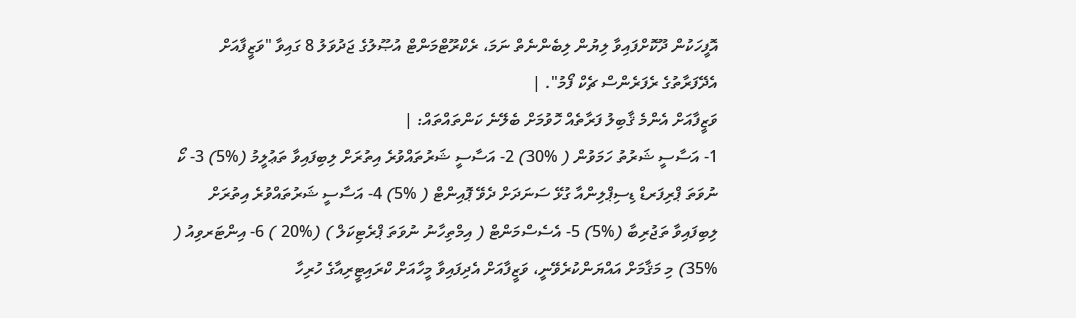އޮފީހަކުން ދޫކޮށްފައިވާ ލިޔުން ލިބެންނެތް ނަމަ، ރެކްރޫޓްމަންޓް އުޞޫލުގެ ޖަދުވަލު 8 ގައިވާ "ވަޒީފާއަށް އެދޭފަރާތުގެ ރެފަރެންސް ޗެކް ފޯމު". |
ވަޒީފާއަށް އެންމެ ޤާބިލު ފަރާތެއް ހޮވުމަށް ބެލޭނެ ކަންތައްތައް: |
1- އަސާސީ ޝަރުތު ހަމަވުން ( %30) 2- އަސާސީ ޝަރުތައްވުރެ އިތުރަށް ލިބިފައިވާ ތަޢުލީމު (%5) 3- ކޯ ނުވަތަ ޕްރިފަރޑް ޑިސިޕްލިންއާ ގުޅޭ ސަނަދަށް ދެވޭ ޕޮއިންޓް ( %5) 4- އަސާސީ ޝަރުތައްވުރެ އިތުރަށް ލިބިފައިވާ ތަޖުރިބާ (%5) 5- އެސެސްމަންޓް ( އިމްތިހާނު ނުވަތަ ޕްރެޓިކަލް ) (%20 ) 6- އިންޓަރވިއު ( %35) މި މަޤާމަށް އައްޔަންކުރެވޭނީ، ވަޒީފާއަށް އެދިފައިވާ މީހާއަށް ކްރައިޓީރިއާގެ ހުރިހާ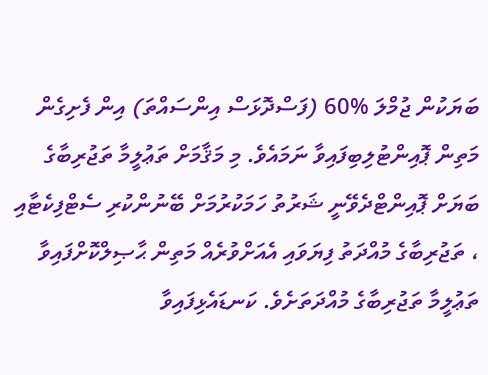ބަޔަކުން ޖުމްލަ %60 (ފަސްދޮޅަސް އިންސައްތަ) އިން ފެށިގެން މަތިން ޕޮއިންޓުލިބިފައިވާ ނަމައެވެ. މި މަޤާމަށް ތަޢުލީމާ ތަޖުރިބާގެ ބަޔަށް ޕޮއިންޓްދެވޭނީ ޝަރުތު ހަމަކުރުމަށް ބޭނުންކުރި ސެޓްފިކެޓާއި ، ތަޖުރިބާގެ މުއްދަތު ފިޔަވައި އެއަށްވުރެއް މަތިން ޙާޞިލްކޮށްފައިވާ ތަޢުލީމާ ތަޖުރިބާގެ މުއްދަތަށެވެ. ކަނޑައެޅިފައިވާ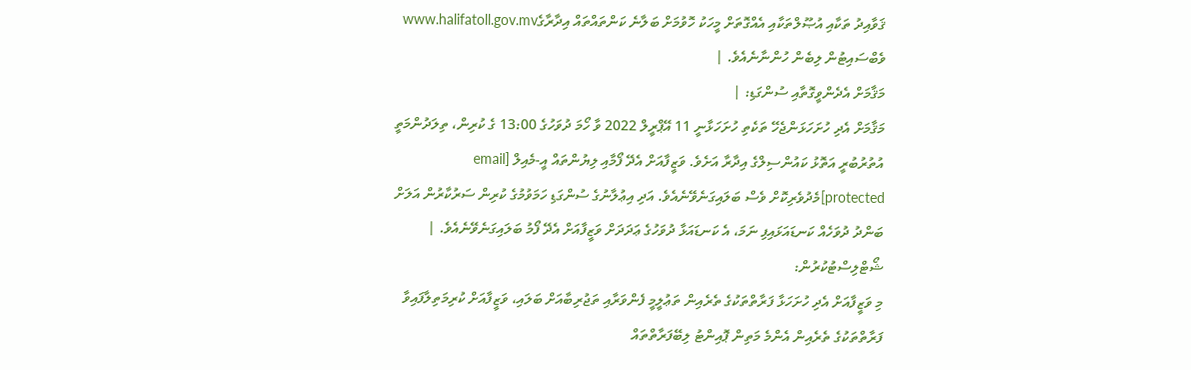ޤަވާއިދު ތަކާއި އުޞޫލްތަކާއި އެއްގޮތަށް މީހަކު ހޮވުމަށް ބަލާނެ ކަންތައްތައް އިދާރާގެwww.halifatoll.gov.mv ވެބްސައިޓުން ލިބެން ހުންނާނެއެވެ. |
މަޤާމަށް އެދެންވީގޮތާއި ސުންގަޑި: |
މަޤާމަށް އެދި ހުށަހަޅަންޖެހޭ ތަކެތި ހުށަހަޅާނީ 11 އޭޕްރީލް 2022 ވާ ހޯމަ ދުވަހުގެ 13:00 ގެ ކުރިން، ތިލަދުންމަތީ އުތުރުބުރީ އަތޮޅު ކައުންސިލްގެ އިދާރާ އަށެވެ. ވަޒީފާއަށް އެދޭ ފޯމާއި ލިޔުންތައް އީ-މެއިލް [email protected]މެދުވެރިކޮށް ވެސް ބަލައިގަނެވޭނެއެވެ. އަދި އިޢުލާނުގެ ސުންގަޑި ހަމަވުމުގެ ކުރިން ސަރުކާރުން އަލަށް ބަންދު ދުވަހެއް ކަނޑައަޅައިފި ނަމަ، އެ ކަނޑައަޅާ ދުވަހުގެ ޢަދަދަށް ވަޒީފާއަށް އެދޭ ފޯމު ބަލައިގަނެވޭނެއެވެ. |
ޝޯޓްލިސްޓުކުރުން:
މި ވަޒީފާއަށް އެދި ހުށަހަޅާ ފަރާތްތަކުގެ ތެރެއިން ތަޢުލީމީ ފެންވަރާއި ތަޖުރިބާއަށް ބަލައި، ވަޒީފާއަށް ކުރިމަތިލާފައިވާ ފަރާތްތަކުގެ ތެރެއިން އެންމެ މަތިން ޕޮއިންޓު ލިބޭފަރާތްތައް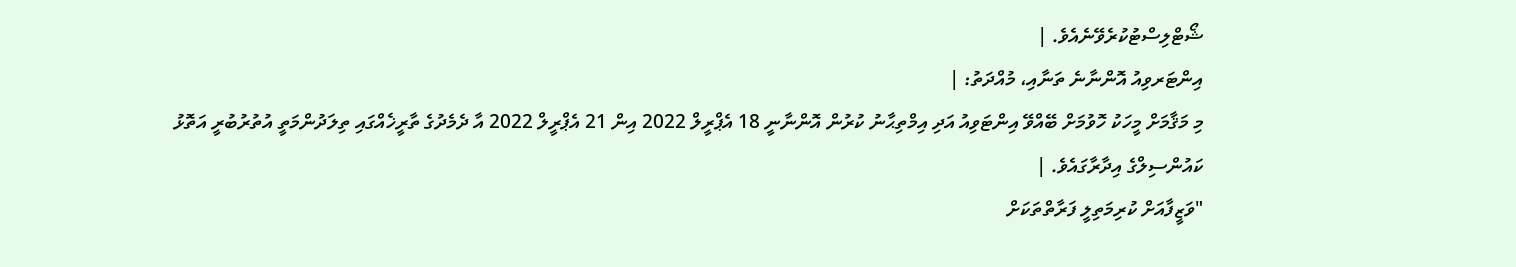ޝޯޓްލިސްޓުކުރެވޭނެއެވެ. |
އިންޓަރވިއު އޮންނާނެ ތަނާއި، މުއްދަތު: |
މި މަޤާމަށް މީހަކު ހޮވުމަށް ބޭއްވޭ އިންޓަވިއު އަދި އިމްތިޙާނު ކުރުން އޮންނާނީ 18 އެޕްރީލް 2022 އިން 21 އެޕްރީލް 2022 އާ ދެމެދުގެ ތާރީޚެއްގައި ތިލަދުންމަތީ އުތުރުބުރީ އަތޮޅު ކައުންސިލްގެ އިދާރާގައެވެ. |
"ވަޒީފާއަށް ކުރިމަތިލީ ފަރާތްތަކަށް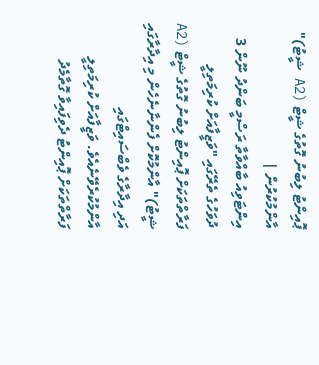ޕޮއިންޓު ލިބުނު ގޮތުގެ ޝީޓް (A2 ޝީޓު)" އާންމުކުރުން |
އިންޓަވިއު ބާއްވާތާ ރަސްމީ ބަންދު ނޫން 3 ދުވަހުގެ ތެރޭގައި "ވަޒީފާއަށް ކުރިމަތިލީ ފަރާތްތަކަށް ޕޮއިންޓު ލިބުނު ގޮތުގެ ޝީޓް (A2 ޝީޓު)" އާންމުކޮށް ފެންނާނެހެން މި އިދާރާގައި އަދި އިދާރާގެ ވެބްސައިޓްގައި އާންމުކުރެވޭނެއެވެ. ވަޒީފާއަށް ކުރިމަތިލީ ފަރާތްތަކަށް ޕޮއިންޓު ދެވިފައިވާ ގޮތާމެދު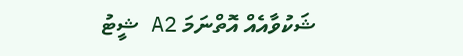ޝަކުވާއެއް އޮތްނަމަ A2 ޝީޓު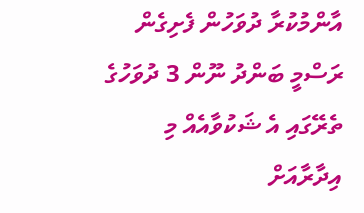އާންމުކުރާ ދުވަހުން ފެށިގެން ރަސްމީ ބަންދު ނޫން 3 ދުވަހުގެ ތެރޭގައި އެ ޝަކުވާއެއް މި އިދާރާއަށް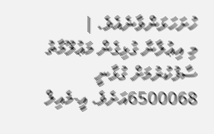ހުށަހަޅަންވާނެއެވެ. |
މި އިޢުލާނާ ގުޅިގެން މަޢުލޫމާތު ސާފުކުރުމަށް ގުޅާނީ 6500068އަށެވެ. އީ-މެއިލް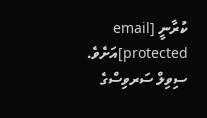ކުރާނީ [email protected]އަށެވެ. ސިވިލް ސަރވިސްގެ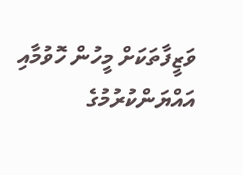ވަޒީފާތަކަށް މީހުން ހޮވުމާއި އައްޔަންކުރުމުގެ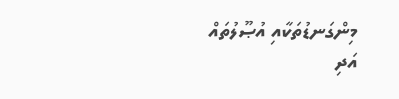މިންގަނޑުތަކާއި އުޞޫލުތައް އަދި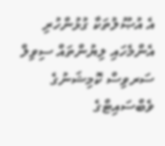އެ އުޞޫލުތަކާ ގުޅުންހުރި އެންމެހައި ލިޔުންތައް ސިވިލް ސަރވިސް ކޮމިޝަނުގެ ވެބްސައިޓްގެ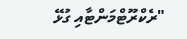"ރެކްރޫޓްމަންޓާއި ގުޅޭ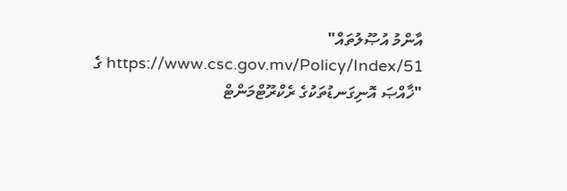އާންމު އުޞޫލުތައް" https://www.csc.gov.mv/Policy/Index/51 ގެ "ޚާއްޞަ އޮނިގަނޑުތަކުގެ ރެކްރޫޓްމަންޓް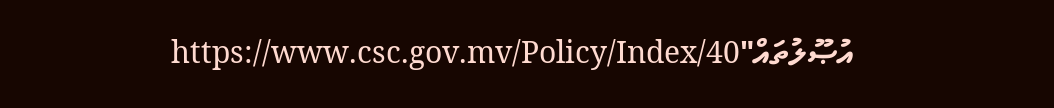އުޞޫލުތައް"https://www.csc.gov.mv/Policy/Index/40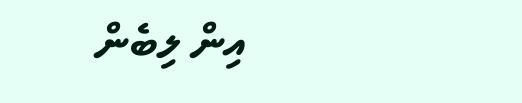އިން ލިބެން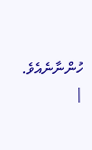ހުންނާނެއެވެ. |